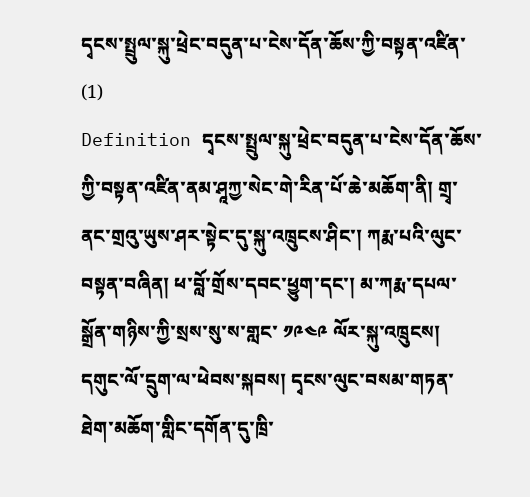དྭངས་སྤྲུལ་སྐུ་ཕྲེང་བདུན་པ་ངེས་དོན་ཆོས་ཀྱི་བསྟན་འཛིན་ (1)
Definition དྭངས་སྤྲུལ་སྐུ་ཕྲེང་བདུན་པ་ངེས་དོན་ཆོས་ཀྱི་བསྟན་འཛིན་ནམ་ཤཱཀྱ་སེང་གེ་རིན་པོ་ཆེ་མཆོག་ནི། གྲྭ་ནང་གྲའུ་ཡུས་ཤར་སྟེང་དུ་སྐུ་འཁྲུངས་ཤིང་། ཀརྨ་པའི་ལུང་བསྟན་བཞིན། ཕ་བློ་གྲོས་དབང་ཕྱུག་དང་། མ་ཀརྨ་དཔལ་སྒྲོན་གཉིས་ཀྱི་སྲས་སུ་ས་གླང་ ༡༩༤༩ ལོར་སྐུ་འཁྲུངས། དགུང་ལོ་དྲུག་ལ་ཕེབས་སྐབས། དྭངས་ལུང་བསམ་གཏན་ཐེག་མཆོག་གླིང་དགོན་དུ་ཁྲི་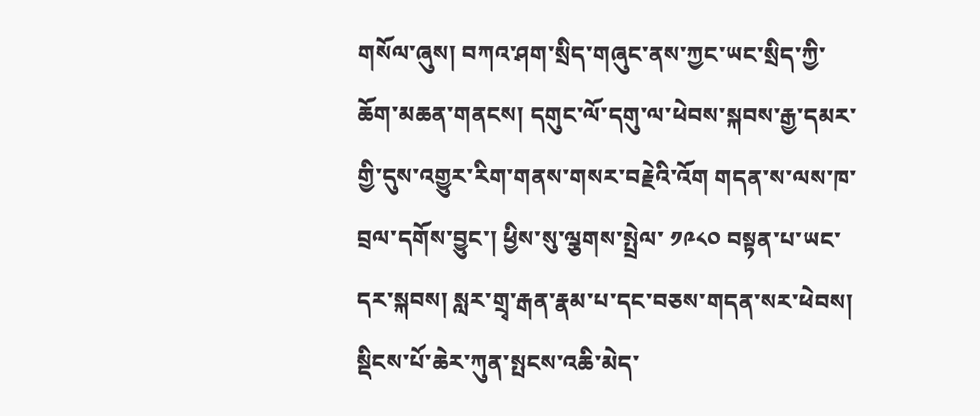གསོལ་ཞུས། བཀའ་ཤག་སྲིད་གཞུང་ནས་ཀྱང་ཡང་སྲིད་ཀྱི་ཆོག་མཆན་གནངས། དགུང་ལོ་དགུ་ལ་ཕེབས་སྐབས་རྒྱ་དམར་གྱི་དུས་འགྱུར་རིག་གནས་གསར་བརྗེའི་འོག གདན་ས་ལས་ཁ་བྲལ་དགོས་བྱུང་། ཕྱིས་སུ་ལྕགས་སྤྲེལ་ ༡༩༨༠ བསྟན་པ་ཡང་དར་སྐབས། སླར་གྲྭ་རྒན་རྣམ་པ་དང་བཅས་གདན་སར་ཕེབས། སྡིངས་པོ་ཆེར་ཀུན་སྤངས་འཆི་མེད་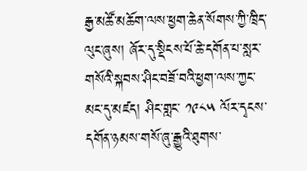རྒྱ་མཚོ་མཆོག་ལས་ཕྱག་ཆེན་སོགས་ཀྱི་ཁྲིད་ལུང་ཞུས། ཞོར་དུ་སྡིངས་པོ་ཆེ་དགོན་པ་སླར་གསོའི་སྐབས་ཤིང་བཟོ་བའི་ཕྱག་ལས་ཀྱང་མང་དུ་མཛད། ཤིང་གླང་ ༡༩༨༥ ལོར་དྭངས་དགོན་ཉམས་གསོ་ཞུ་རྒྱུའི་ཐུགས་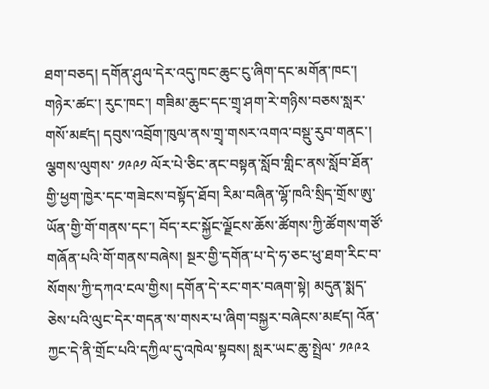ཐག་བཅད། དགོན་ཤུལ་དེར་འདུ་ཁང་ཆུང་ངུ་ཞིག་དང་མགོན་ཁང་། གཉེར་ཚང་། རུང་ཁང་། གཟིམ་ཆུང་དང་གྲྭ་ཤག་རེ་གཉིས་བཅས་སླར་གསོ་མཛད། དབུས་འབྲོག་ཁུལ་ནས་གྲྭ་གསར་འགའ་བསྡུ་རུབ་གནང་། ལྕགས་ལུགས་ ༡༩༩༡ ལོར་པེ་ཅིང་ནང་བསྟན་སློབ་གླིང་ནས་སློབ་ཐོན་གྱི་ཕྱག་ཁྱེར་དང་གཟེངས་བསྟོད་ཐོབ། རིམ་བཞིན་ལྷོ་ཁའི་སྲིད་གྲོས་ཨུ་ཡོན་གྱི་གོ་གནས་དང་། བོད་རང་སྐྱོང་ལྗོངས་ཆོས་ཚོགས་ཀྱི་ཚོགས་གཙོ་གཞོན་པའི་གོ་གནས་བཞེས། སྔར་གྱི་དགོན་པ་དེ་ཧ་ཅང་ཕུ་ཐག་རིང་བ་སོགས་ཀྱི་དཀའ་ངལ་གྱིས། དགོན་དེ་རང་གར་བཞག་སྟེ། མདུན་སྨད་ཅེས་པའི་ལུང་དེར་གདན་ས་གསར་པ་ཞིག་བསྐྱར་བཞེངས་མཛད། འོན་ཀྱང་དེ་ནི་གྲོང་པའི་དཀྱིལ་དུ་འཁེལ་སྟབས། སླར་ཡང་ཆུ་སྤྲེལ་ ༡༩༩༢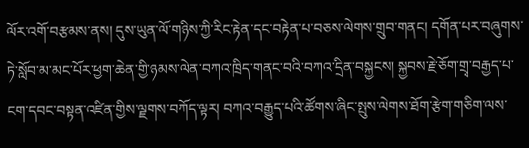ལོར་འགོ་བརྩམས་ནས། དུས་ཡུན་ལོ་གཉིས་ཀྱི་རིང་རྟེན་དང་བརྟེན་པ་བཅས་ལེགས་གྲུབ་གནང། དགོན་པར་བཞུགས་ཏེ་སློབ་མ་མང་པོར་ཕྱག་ཆེན་གྱི་ཉམས་ལེན་བཀའ་ཁྲིད་གནང་བའི་བཀའ་དྲིན་བསྐྱངས། སྐྱབས་རྗེ་ཅོག་གྲྭ་བརྒྱད་པ་ངག་དབང་བསྟན་འཛིན་གྱིས་ལྗགས་བཀོད་ལྟར། བཀའ་བརྒྱུད་པའི་ཚོགས་ཞིང་སྤུས་ལེགས་ཐོག་རྩེག་གཅིག་ལས་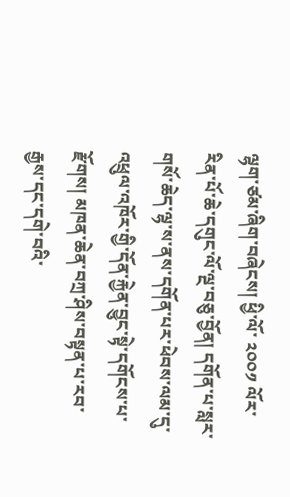ལྷག་ཙམ་ཞིག་བཞེངས། ཕྱི་ལོ་ ༢༠༠༡ ལོར་རིན་པོ་ཆེ་དགུང་ལོ་ལྔ་བཅུ་བྱོན། དགོན་པ་སླར་གསོ་ཆེད་ལྷ་ས་ནས་དགོན་པར་ཕེབས་ལམ་དུ་འཕྲུལ་འཁོར་གྱི་དོན་རྐྱེན་བྱུང་སྟེ་དགོངས་པ་རྫོགས། མཁན་ཆེན་བཀྲ་ཤིས་བསྟན་པ་རབ་རྒྱས་དང་དགེ་བའི་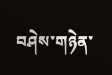བཤེས་གཉེན་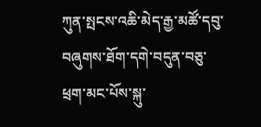ཀུན་སྤངས་འཆི་མེད་རྒྱ་མཚོ་དབུ་བཞུགས་ཐོག་དགེ་བདུན་བཅུ་ཕྲག་མང་པོས་སྐུ་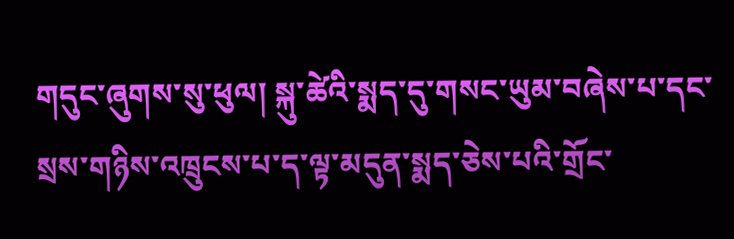གདུང་ཞུགས་སུ་ཕུལ། སྐུ་ཚེའི་སྨད་དུ་གསང་ཡུམ་བཞེས་པ་དང་སྲས་གཉིས་འཁྲུངས་པ་ད་ལྟ་མདུན་སྨད་ཅེས་པའི་གྲོང་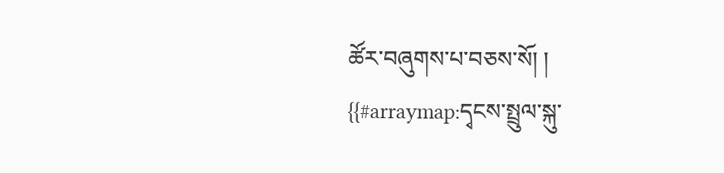ཚོར་བཞུགས་པ་བཅས་སོ། །
{{#arraymap:དྭངས་སྤྲུལ་སྐུ་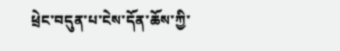ཕྲེང་བདུན་པ་ངེས་དོན་ཆོས་ཀྱི་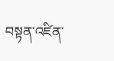བསྟན་འཛིན་